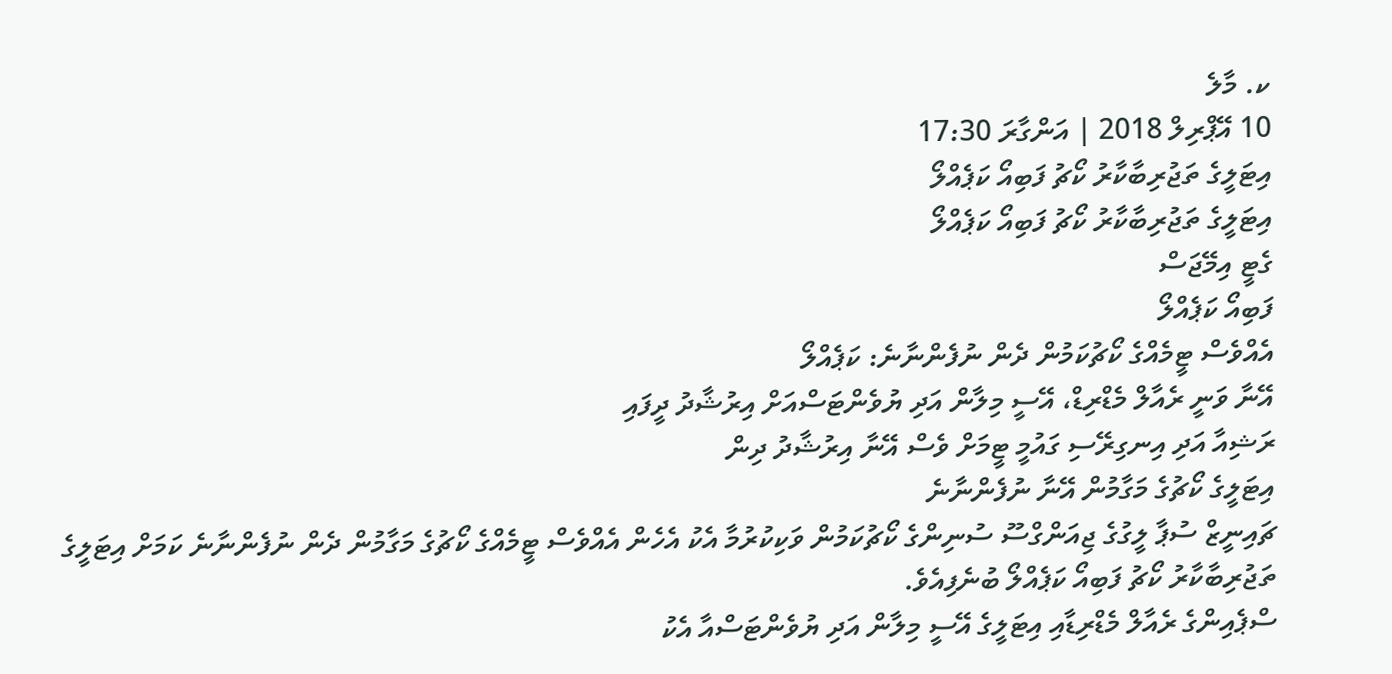ކ. މާލެ
10 އޭޕްރިލް 2018 | އަންގާރަ 17:30
އިޓަލީގެ ތަޖުރިބާކާރު ކޯޗު ފަބިއޯ ކަޕެއްލޯ
އިޓަލީގެ ތަޖުރިބާކާރު ކޯޗު ފަބިއޯ ކަޕެއްލޯ
ގެޓީ އިމޭޖަސް
ފަބިއޯ ކަޕެއްލޯ
އެއްވެސް ޓީމެއްގެ ކޯޗުކަމުން ދެން ނުފެންނާނެ: ކަޕެއްލޯ
އޭނާ ވަނީ ރެއާލް މެޑްރިޑް، އޭސީ މިލާން އަދި ޔުވެންޓަސްއަށް އިރުޝާދު ދީފައި
ރަޝިއާ އަދި އިނގިރޭސި ގައުމީ ޓީމަށް ވެސް އޭނާ އިރުޝާދު ދިން
އިޓަލީގެ ކޯޗުގެ މަގާމުން އޭނާ ނުފެންނާނެ
ޗައިނީޒް ސުޕާ ލީގުގެ ޖިއަންގްސޫ ސުނިންގެ ކޯޗުކަމުން ވަކިކުރުމާ އެކު އެހެން އެއްވެސް ޓީމެއްގެ ކޯޗުގެ މަގާމުން ދެން ނުފެންނާނެ ކަމަށް އިޓަލީގެ ތަޖުރިބާކާރު ކޯޗު ފަބިއޯ ކަޕެއްލޯ ބުނެފިއެވެ.
ސްޕެއިންގެ ރެއާލް މެޑްރިޑާއި އިޓަލީގެ އޭސީ މިލާން އަދި ޔުވެންޓަސްއާ އެކު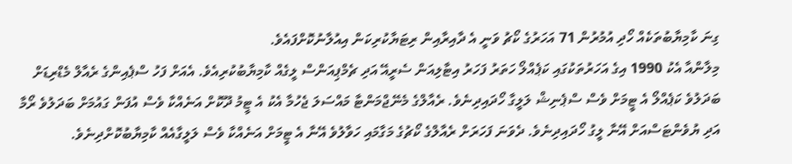ގިނަ ކާމިޔާބުތަކެއް ހޯދި އުމުރުން 71 އަހަރުގެ ކޯޗު ވަނީ އެ ދާއިރާއިން ރިޓަޔާކުރިކަން އިއުލާނުކޮށްފައެވެ.
މިލާންއާ އެކު 1990 އިގެ އަހަރުތަކުގައި ކަޕެއްލޯ ހަތަރު ފަހަރު އިޓާލިއަން ސެރީއޭ އަދި ޗެމްޕިއަންސް ލީގެއް ކާމިޔާބުކުރިއެވެ. އެއަށް ފަހު ސްޕެއިންގެ ރެއާލް މެޑްރިޑަށް ބަދަލުވެ ކަޕެއްލޯ އެ ޓީމަށް ވެސް ސްޕެނިޝް ލަލީގާ ހޯދައިދިނެވެ. ރެއާލްގެ މެނޭޖްމަންޓާ މައްސަލަ ޖެހުމާ އެކު އެ ޓީމު ދޫކޮށް އަނެއްކާ ވެސް އުފަން ގައުމަށް ބަދަލުވެ ރޯމާ އަދި ޔުވެންޓަސްއަށް އޭނާ ލީގު ހޯދައިދިނެވެ. ދެވަނަ ފަހަރަށް ރެއާލްގެ ކޯޗުގެ މަގާމައި ހަވާލުވެ އޭނާ އެ ޓީމަށް އަނެއްކާ ވެސް ލަލީގާއެއް ކާމިޔާބުކޮށްދިނެވެ.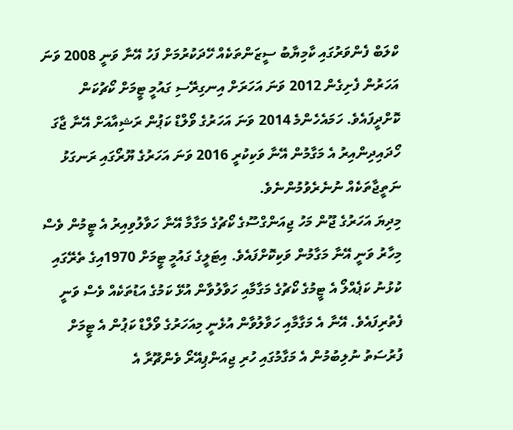ކްލަބް ފެންވަރުގައި ކާމިޔާބު ސީޒަންތަކެއް ހޭދަކުރުމަށް ފަހު އޭނާ ވަނީ 2008 ވަނަ އަހަރުން ފެށިގެން 2012 ވަނަ އަހަރަށް އިނގިރޭސި ގައުމީ ޓީމަށް ކޯޗުކަން ކޮށްދީފައެވެ. ހަމައެހެންމެ 2014 ވަނަ އަހަރުގެ ވޯލްޑް ކަޕުން ރަޝިއާއަށް އޭނާ ޖާގަ ހޯދައިދިންއިރު އެ މަގާމުން އޭނާ ވަކިކުރީ 2016 ވަނަ އަހަރުގެ ޔޫރޯގައި ރަނގަޅު ނަތީޖާތަކެއް ނުނެރެވުމުންނެވެ.
މިދިޔަ އަހަރުގެ ޖޫން މަހު ޖިއަންގްސޫގެ ކޯޗުގެ މަގާމާ އޭނާ ހަވާލުވިއިރު އެ ޓީމުން ވެސް މިހާރު ވަނީ އޭނާ މަގާމުން ވަކިކޮށްފައެވެ. އިޓަލީގެ ގައުމީ ޓީމަށް 1970އިގެ ތެރޭގައި ކުޅުނު ކަޕެއްލޯ އެ ޓީމުގެ ކޯޗުގެ މަގާމާއި ހަވާލުވާން އުޅޭ ކަމުގެ އަޑުތަކެއް ވެސް ވަނީ ފެތުރިފައެވެ. އޭނާ އެ މަގާމާއި ހަވާލުވާން އުޅެނީ މިއަހަރުގެ ވޯލްޑް ކަޕުން އެ ޓީމަށް ފުރުސަތު ނުލިބުމުން އެ މަގާމުގައި ހުރި ޖިއަންޕިއޭރޯ ވެންޗޫރާ އެ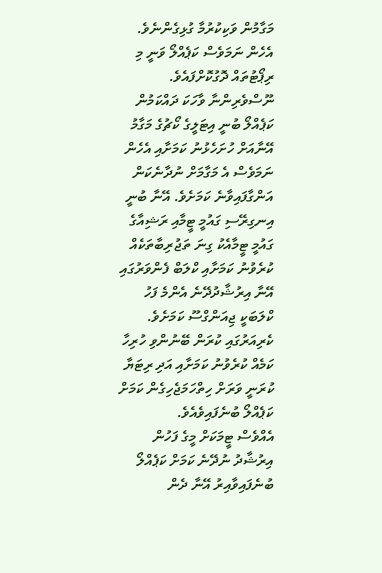މަގާމުން ވަކިކުރުމާ ގުޅިގެންނެވެ. އެހެން ނަމަވެސް ކަޕެއްލޯ ވަނީ މި ރިޕޯޓުތައް ދޮގުކޮށްފައެވެ.
ނޫސްވެރިންނާ ވާހަކަ ދައްކަމުން ކަޕެއްލޯ ބުނީ އިޓަލީގެ ކޯޗުގެ މަގާމު އޭނާއަށް ހުށަހެޅުނު ކަމަށާއި އެހެން ނަމަވެސް އެ މަގާމަށް ނުދާނެކަން އަންގާފައިވާނެ ކަމަށެވެ. އޭނާ ބުނީ އިނގިރޭސި ގައުމީ ޓީމާއި ރަޝިއާގެ ގައުމީ ޓީމާއެކު ގިނަ ތަޖުރިބާތަކެއް ކުރެވުނު ކަމަށާއި ކްލަބް ފެންވަރުގައި އޭނާ އިރުޝާދުދޭނެ އެންމެ ފަހު ކްލަބަކީ ޖިއަންގްސޫ ކަމަށެވެ. ކެރިއަރުގައި ކުރަން ބޭނުންވި ހުރިހާ ކަމެއް ކުރެވުނު ކަމަށާއި އަދި ރިޓަޔާ ކުރަނީ ވަރަށް ހިތްހަމަޖެހިގެން ކަމަށް ކަޕެއްލޯ ބުނެފައިވެއެވެ.
އެއްވެސް ޓީމަކަށް މީގެ ފަހުން އިރުޝާދު ނުދޭނެ ކަމަށް ކަޕެއްލޯ ބުނެފައިވާއިރު އޭނާ ދެން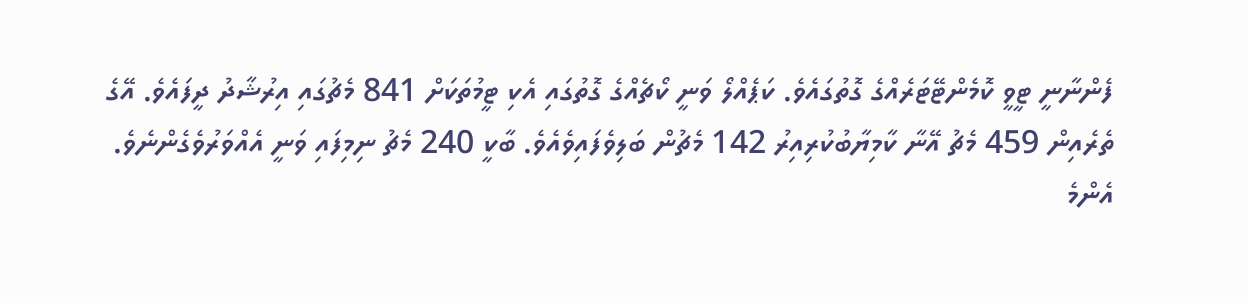ފެންނާނީ ޓީވީ ކޮމެންޓޭޓަރެއްގެ ގޮތުގައެވެ. ކަޕެއްލޯ ވަނީ ކޯޗެއްގެ ގޮތުގައި އެކި ޓީމުތަކަށް 841 މެޗުގައި އިރުޝާދު ދީފައެވެ. އޭގެ ތެރެއިން 459 މެޗު އޭނާ ކާމިޔާބުކުރިއިރު 142 މެޗުން ބަލިވެފައިވެއެވެ. ބާކީ 240 މެޗު ނިމިފައި ވަނީ އެއްވަރުވެގެންނެވެ.
އެންމެ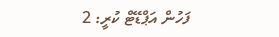ފަހުން އަޕްޑޭޓް ކުރީ: 2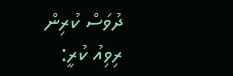ދުވަސް ކުރިން
ރިވިއު ކުރީ: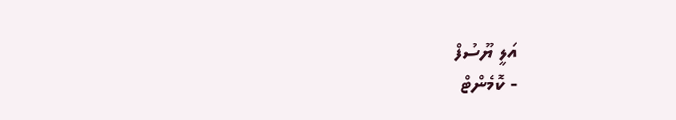އަލީ ޔޫސުފް
- ކޮމެންޓް